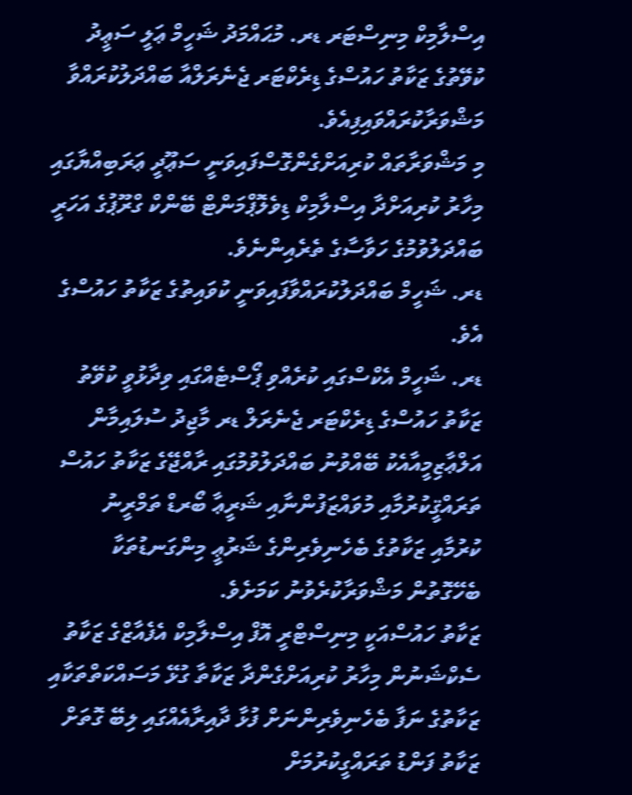އިސްލާމިކް މިނިސްޓަރ ޑރ. މުޙައްމަދު ޝަހީމް ޢަލީ ސަޢީދު ކުވޭތުގެ ޒަކާތު ހައުސްގެ ޑިރެކްޓަރ ޖެނެރަލްއާ ބައްދަލުކުރައްވާ މަޝްވަރާކުރައްވައިފިއެވެ.
މި މަޝްވަރާތައް ކުރިއަށްގެންގޮސްފައިވަނީ ސަޢޫދީ ޢަރަބިއްޔާގައި މިހާރު ކުރިއަށްދާ އިސްލާމިކް ޑިވެލޮޕްމަންޓް ބޭންކް ގްރޫޕުގެ އަހަރީ ބައްދަލުވުމުގެ ހަވާސާގެ ތެރެއިންނެވެ.
ޑރ. ޝަހީމް ބައްދަލުކުރައްވާފައިވަނީ ކުވައިތުގެ ޒަކާތު ހައުސްގެ އެވެ.
ޑރ. ޝަހީމް އެކްސްގައި ކުރެއްވި ޕޯސްޓެއްގައި ވިދާޅުވީ ކުވޭތު ޒަކާތު ހައުސްގެ ޑިރެކްޓަރ ޖެނެރަލް ޑރ މާޖިދު ސުލައިމާން އަލްޢާޒިމީއާއެކު ބޭއްވުނު ބައްދަލުވުމުގައި ރާއްޖޭގެ ޒަކާތު ހައުސް ތަރައްޤީކުރުމާއި މުވައްޒަފުންނާއި ޝަރީޢާ ބޯރޑް ތަމްރީނު ކުރުމާއި ޒަކާތުގެ ބެހެނިވެރިންގެ ޝަރުޢީ މިންގަނޑުތަކާ ބެހޭގޮތުން މަޝްވަރާކުރެވުނު ކަމަށެވެ.
ޒަކާތު ހައުސްއަކީ މިނިސްޓްރީ އޮފް އިސްލާމިކް އެފެއާޒްގެ ޒަކާތު ސެކްޝަނުން މިހާރު ކުރިއަށްގެންދާ ޒަކާތާ ގުޅޭ މަސައްކަތްތަކާއި ޒަކާތުގެ ނަފާ ބެހެނިވެރިންނަށް ފުޅާ ދާއިރާއެއްގައި ލިބޭ ގޮތަށް ޒަކާތު ފަންޑު ތަރައްގީކުރުމަށް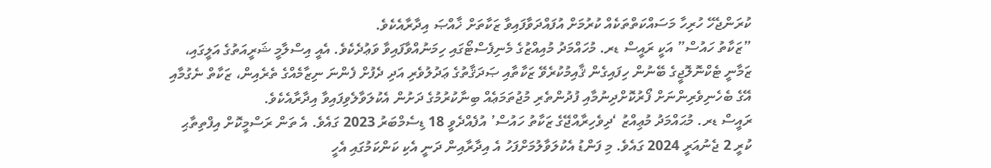ކުރަންޖެހޭ ހުރިހާ މަސައްކަތްތަކެއް ކުރުމަށް އުފައްދަވާފައިވާ ޒަކާތަށް ޚާއްޞަ އިދާރާއެކެވެ.
”ޒަކާތު ހައުސް” އަކީ ރައީސް ޑރ. މުހައްމަދު މުއިއްޒުގެ މެނިފެސްޓޯގައި ހިމަނުއްވާފައިވާ ވަޢުދެކެވެ. އެއީ އިސްލާމީ ޝަރީއަތުގެ އަލީގައި، ޒަމާނީ ޓެކްނޮލޮޖީގެ ބޭނުން ހިފައިގެން ޤާއިމުކުރެވޭ ޒަކާތާއި ޞަދަޤާތުގެ ޢަދުލުވެރި އަދި ދެފުށް ފެންނަ ނިޒާމެއްގެ ތެރެއިން، ޒަކާތް ނެގުމާއި އޭގެ ބެހެނިވެރިންނަށް ފޯރުކޮށްދިނުމާއި ފުދުންތެރި މުޖުތަމަޢެއް ބިނާކުރުމުގެ ދަށުން އެކުލަވާލެވިފައިވާ އިދާރާއެކެވެ.
ރައީސް ޑރ. މުޙައްމަދު މުޢިއްޒު ‘ދިވެހިރާއްޖޭގެ ޒަކާތު ހައުސް’ އުފެއްދެވީ 18 ޑިސެމްބަރު 2023 ގައެވެ. އެ ތަން ރަސްމީކޮށް އިފްތިތާޙި ކުރީ 2 ޖެނުއަރީ 2024 ގައެވެ. މި ފަންޑު އެކުލަވާލުމަށްފަހު އެ އިދާރާއިން ދަނީ އެކި ކަންކަމުގައި އެހީ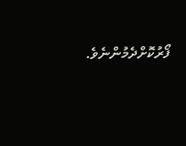ފޯރުކޮށްދެމުންނެވެ.